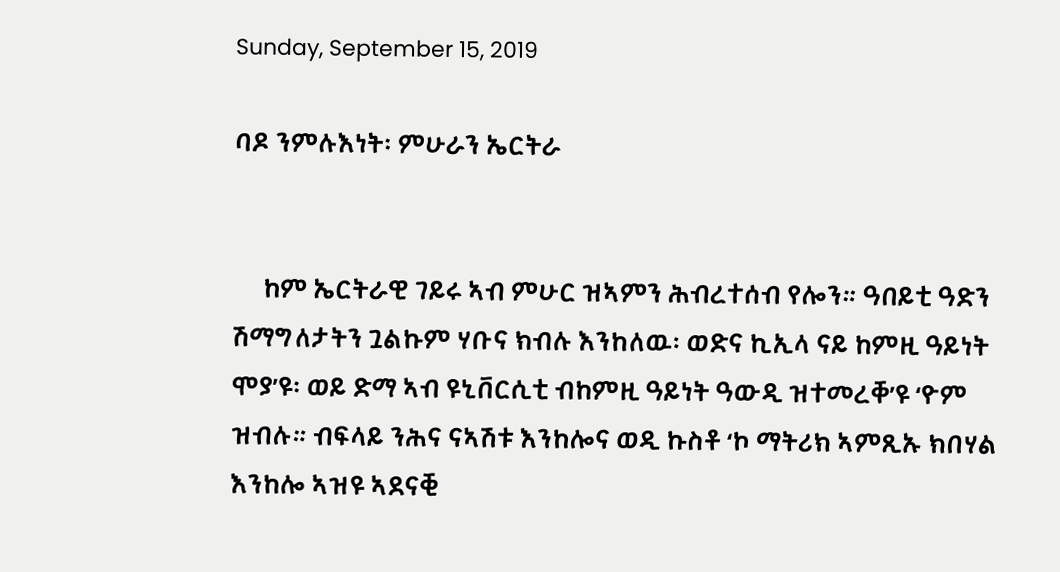Sunday, September 15, 2019

ባዶ ንምሉእነት፡ ምሁራን ኤርትራ


     ከም ኤርትራዊ ገይሩ ኣብ ምሁር ዝኣምን ሕብረተሰብ የሎን። ዓበይቲ ዓድን ሽማግለታትን ጓልኩም ሃቡና ክብሉ እንከለዉ፡ ወድና ኪኢላ ናይ ከምዚ ዓይነት ሞያ’ዩ፡ ወይ ድማ ኣብ ዩኒቨርሲቲ ብከምዚ ዓይነት ዓውዲ ዝተመረቐ’ዩ ‘ዮም ዝብሉ። ብፍላይ ንሕና ናኣሽቱ እንከሎና ወዲ ኩስቶ ‘ኮ ማትሪክ ኣምጺኡ ክበሃል እንከሎ ኣዝዩ ኣደናቒ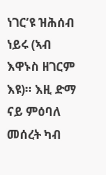ነገር’ዩ ዝሕሰብ ነይሩ (ኣብ እዋኑስ ዘገርም እዩ)። እዚ ድማ ናይ ምዕባለ መሰረት ካብ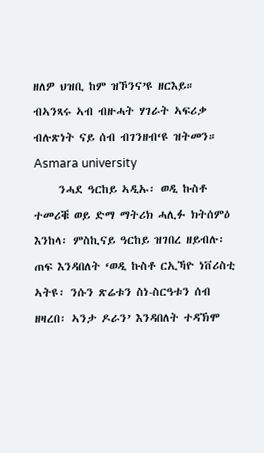ዘለዎ ህዝቢ ከም ዝኾንና’ዩ ዘርእይ። ብኣንጻሩ ኣብ ብዙሓት ሃገራት ኣፍሪቃ ብሉጽነት ናይ ሰብ ብገንዘብ‘ዩ ዝትመን።
Asmara university
     ንሓደ ዓርከይ ኣዲኡ፡ ወዲ ኩስቶ ተመሪቑ ወይ ድማ ማትሪክ ሓሊፉ ክትሰምዕ እንከላ፡ ምስኪናይ ዓርከይ ዝገበረ ዘይብሉ፡ ጠፍ እንዳበለት ‘ወዲ ኩስቶ ርኢኻዮ ነቨሪስቲ ኣትዩ፡ ንሱን ጽሬቱን ስነ-ስርዓቱን ሰብ ዘዛረበ፡ ኣንታ ዶራን’ እንዳበለት ተዳኽሞ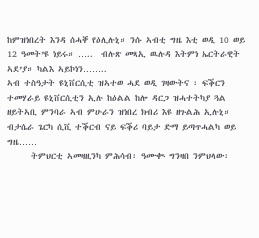ከምዝነበረት እንዳ ሰሓቐ የዕሊሉኒ። ንሱ ኣብቲ ግዜ እቲ ወዲ 10 ወይ 12 ዓመት’ዩ ነይሩ። …..  ብሉጽ መጻኢ ዉሉዳ እትምነ ኤርትራዊት ኣደ’ያ። ካልእ ኣይኮነን……..
ኣብ ተስዓታት ዩኒቨርሲቲ ዝኣተወ ሓደ ወዲ ገዛውትና ፡ ፍቕርን ተመሃራይ ዩኒቨርሲቲን ኢሉ ከዕልል ከሎ ዳርጋ ዝሓተትካያ ጓል ዘይትኣቢ ምንባራ ኣብ ምሁራን ዝነበረ ክብሪ እዩ ዘጉልሕ ኢሉኒ። ብታሴራ ጌርካ ሲቪ ተቕርብ ናይ ፍቕሪ ባይታ ድማ ይጣጥሓልካ ወይ ግዜ……
      ትምህርቲ ኣመዛዚንካ ምሕሳብ፡ ዓሙቊ ግንዛበ ንምህላው፡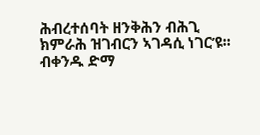ሕብረተሰባት ዘንቅሕን ብሕጊ ክምራሕ ዝገብርን ኣገዳሲ ነገር’ዩ፡፡ ብቀንዱ ድማ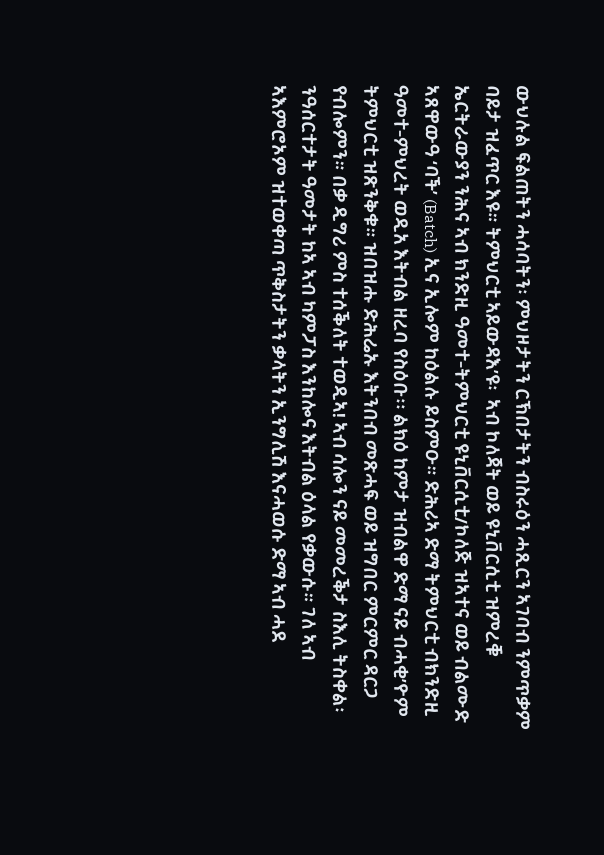ውህሉል ፍልጠትን ሓሳባትን፡ ምህዞታትን ርኽበታትን ብስሩዕን ሓጺርን ኣገባብ ንምጥቃም ባይታ ዝፈጥር እዩ። ትምህርቲ ኣይውዳእ’ዩ፡  ኣብ ኮለጃት ወይ ዩኒቨርሲቲ ዝምረቑ ኤርትራውያን ንሕና ኣብ ክንድዚ ዓመተ-ትምህርቲ ዩኒቨርሲቲ/ኮለጅ ዝኣተና ወይ ብልሙድ ኣጸዋውዓ ‘ባች’ (Batch) ኢና ኢሎም ከዕልሉ ይስምዑ። ድሕሪኣ ድማ ትምህርቲ ብክንድዚ ዓመተ-ምህረት ወዲአ እትብል ዘረባ የስዕቡ፡፡ ልክዕ ከምታ ዝብልዋ ድማ ናይ ብሓቂ’ዮም ትምህርቲ ዝጽንቅቁ። ዝበዝሑ ድሕሬኡ እትንበብ መጽሓፍ ወይ ዝግበር ምርምር ዳርጋ የብሎምን። በቃ ዲግሪ ምስ ተሰቕለት ተወዲኣ! ኣብ ሳሎን ናይ መመረቕታ ስእሊ ትስቀል፡ ንዓሰርተታት ዓመታት ከኣ ኣብ ካምፓስ እንከሎና እትብል ዕላል የቃውሱ። ገለ ኣብ ኣእምሮኦም ዝተወቀጣ ጥቅስታትን ቃላትን ኢንግሊሽ እናሓወሱ ድማ ኣብ ሓደ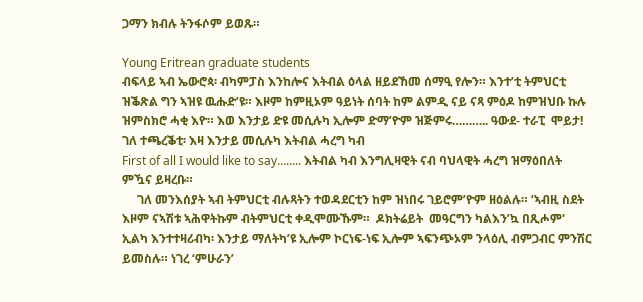ጋማን ክብሉ ትንፋሶም ይወጹ።

Young Eritrean graduate students
ብፍላይ ኣብ ኤውሮጳ፡ ብካምፓስ እንከሎና እትብል ዕላል ዘይደኸመ ሰማዒ የሎን። እንተ’ቲ ትምህርቲ ዝቕጽል ግን ኣዝዩ ዉሑድ’ዩ። እዞም ከምዚኦም ዓይነት ሰባት ከም ልምዲ ናይ ናጻ ምዕዶ ከምዝህቡ ኩሉ ዝምስክሮ ሓቂ እዮ። እወ እንታይ ድዩ መሲሉካ ኢሎም ድማ’ዮም ዝጅምሩ……….. ዓውደ- ተራፒ  ሞይታ! ገለ ተጫረቕቲ፡ እዛ እንታይ መሲሉካ እትብል ሓረግ ካብ
First of all I would like to say…….. እትብል ካብ እንግሊዛዊት ናብ ባህላዊት ሓረግ ዝማዕበለት ምዃና ይዛረቡ።
     ገለ መንእሰያት ኣብ ትምህርቲ ብሉጻትን ተወዳደርቲን ከም ዝነበሩ ገይሮም’ዮም ዘዕልሉ። ‘ኣብዚ ስደት እዞም ናኣሽቱ ኣሕዋትኩም ብትምህርቲ ቀዲሞሙኹም።  ዶክትሬይት  መዓርግን ካልእን’ኳ በጺሖም' ኢልካ እንተተዛሪብካ፡ እንታይ ማለትካ’ዩ ኢሎም ኮርነፍ-ነፍ ኢሎም ኣፍንጭኦም ንላዕሊ ብምጋብር ምንሽር ይመስሉ። ነገረ ‘ምሁራን’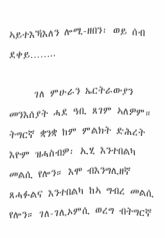ኣይተእኻእለን ሎሚ-ዘበን፡ ወይ ሰብ ደቀይ……..

     ገለ ምሁራን ኤርትራውያን መንእሰያት ሓደ ዓቢ ጸገም ኣለዎም። ትግርኛ ቋንቋ ከም ምልክት ድሕረት እዮም ዝሓስብዎ፡ ኢሂ እንተበልካ መልሲ የሎን። እሞ ብእንግሊዘኛ ጸሓፉልና እንተበልካ ከኣ ግብረ መልሲ የሎን። ገለ-ገሊኦምሲ ወረግ ብትግርኛ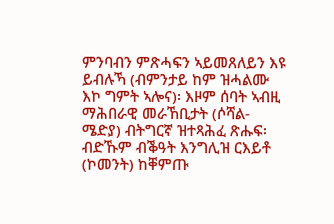ምንባብን ምጽሓፍን ኣይመጸለይን እዩ ይብሉኻ (ብምንታይ ከም ዝሓልሙ እኮ ግምት ኣሎና)፡ እዞም ሰባት ኣብዚ ማሕበራዊ መራኸቢታት (ሶሻል-ሜድያ) ብትግርኛ ዝተጻሕፈ ጽሑፍ፡ ብድኹም ብቕዓት እንግሊዝ ርእይቶ (ኮመንት) ከቐምጡ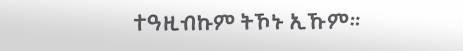ተዓዚብኩም ትኾኑ ኢኹም።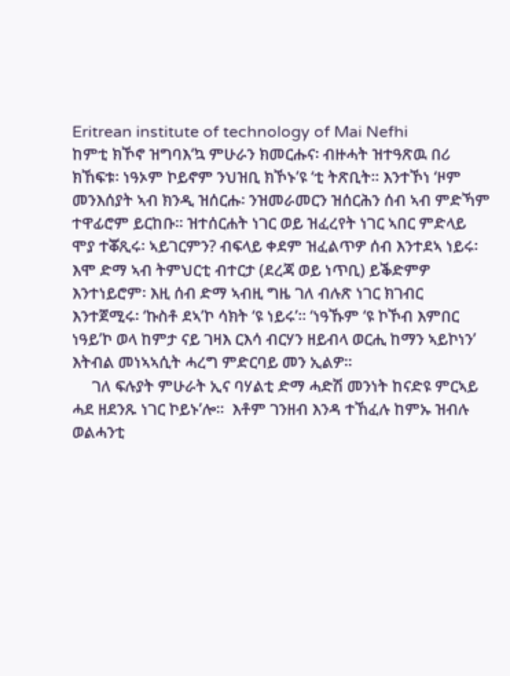Eritrean institute of technology of Mai Nefhi
ከምቲ ክኾኖ ዝግባእ‘ኳ ምሁራን ክመርሑና፡ ብዙሓት ዝተዓጽዉ በሪ ክኸፍቱ፡ ነዓኦም ኮይኖም ንህዝቢ ክኾኑ’ዩ ‘ቲ ትጽቢት፡፡ እንተኾነ ‘ዞም መንእሰያት ኣብ ክንዲ ዝሰርሑ፡ ንዝመራመርን ዝሰርሕን ሰብ ኣብ ምድኻም ተዋፊሮም ይርከቡ። ዝተሰርሐት ነገር ወይ ዝፈረየት ነገር ኣበር ምድላይ ሞያ ተቖጺሩ፡ ኣይገርምን? ብፍላይ ቀደም ዝፈልጥዎ ሰብ እንተደኣ ነይሩ፡ እሞ ድማ ኣብ ትምህርቲ ብተርታ (ደረጃ ወይ ነጥቢ) ይቕድምዎ እንተነይሮም፡ እዚ ሰብ ድማ ኣብዚ ግዜ ገለ ብሉጽ ነገር ክገብር እንተጀሚሩ፡ ‘ኩስቶ ደኣ’ኮ ሳክት ‘ዩ ነይሩ’። ‘ነዓኹም ‘ዩ ኮኾብ እምበር ነዓይ’ኮ ወላ ከምታ ናይ ገዛእ ርእሳ ብርሃን ዘይብላ ወርሒ ከማን ኣይኮነን’ እትብል መነኣኣሲት ሓረግ ምድርባይ መን ኢልዎ።
     ገለ ፍሉያት ምሁራት ኢና ባሃልቲ ድማ ሓድሽ መንነት ከናድዩ ምርኣይ ሓደ ዘደንጹ ነገር ኮይኑ’ሎ።  እቶም ገንዘብ እንዳ ተኸፈሉ ከምኡ ዝብሉ ወልሓንቲ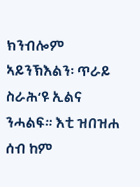ክንብሎም ኣይንኽእልን፡ ጥራይ ስራሕ‘ዩ ኢልና ንሓልፍ። እቲ ዝበዝሐ ሰብ ከም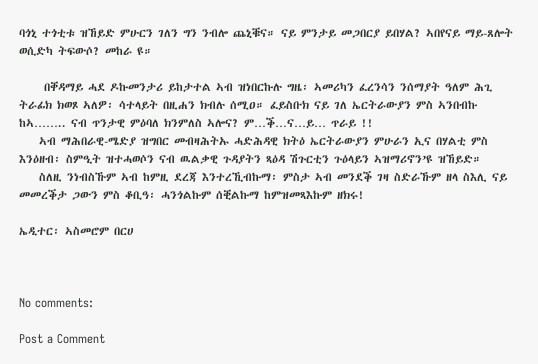ባጎኒ ተጎቲቱ ዝኸይድ ምሁርን ገለን ግን ንብሎ ጨኒቑና። ናይ ምንታይ መጋበርያ ይበሃል? ኣበየናይ ማይ-ጸሎት ወሲድካ ትፍውሶ? መከራ ዩ።

     በቐዳማይ ሓደ ዶኩመንታሪ ይከታተል ኣብ ዝነበርኩሉ ግዜ፡ ኣመሪካን ፈረንሳን ንሰማያት ዓለም ሕጊ ትራፊክ ክወጾ ኣለዎ፡ ሳተላይት በዚሐን ክብሉ ሰሚዐ። ፈይስቡክ ናይ ገለ ኤርትራውያን ምስ ኣንበብኩ ከኣ…….. ናብ ጥንታዊ ምዕባለ ክንምለስ ኣሎና? ም…ቕ…ና…ይ… ጥራይ !!
    ኣብ ማሕበራዊ-ሜድያ ዝግበር መብዛሕትኡ ሓድሕዳዊ ክትዕ ኤርትራውያን ምሁራን ኢና በሃልቲ ምስ እንዕዘብ፡ ስምዒት ዝተሓወሶን ናብ ዉልቃዊ ጉዳያትን ጻዕዳ ሽጉርቲን ጉዕላይን ኣዝማሪኖን’ዩ ዝኸይድ።
    ስለዚ ንነብስኹም ኣብ ከምዚ ደረጃ እንተረኺብኩማ፡ ምስታ ኣብ መንደቕ ገዛ ስድራኹም ዘላ ስእሊ ናይ መመረቕታ ጋውን ምስ ቆቢዓ፡ ሓንጎልኩም ሰቒልኩማ ከምዝመጻእኩም ዘክሩ!

ኤዲተር፡ ኣስመሮም በርሀ



No comments:

Post a Comment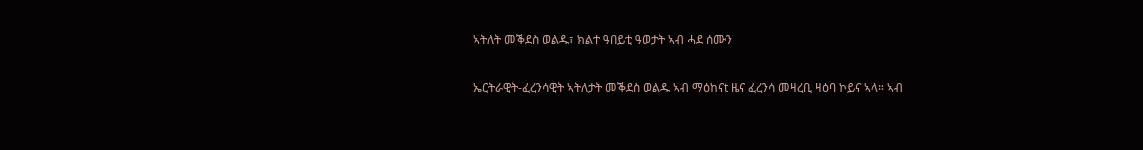ኣትለት መቕደስ ወልዱ፣ ክልተ ዓበይቲ ዓወታት ኣብ ሓደ ሰሙን

ኤርትራዊት-ፈረንሳዊት ኣትለታት መቕደስ ወልዱ ኣብ ማዕከናt ዜና ፈረንሳ መዛረቢ ዛዕባ ኮይና ኣላ። ኣብ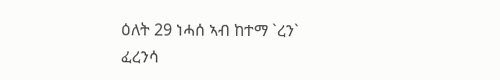ዕለት 29 ነሓሰ ኣብ ከተማ `ረን` ፈረንሳ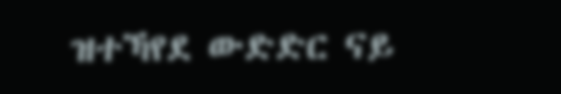ዝተኻየደ ውድድር ናይ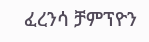ፈረንሳ ቻምፕዮን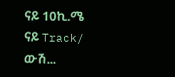ናይ 10ኪ.ሜ ናይ Track/ ውሽ...